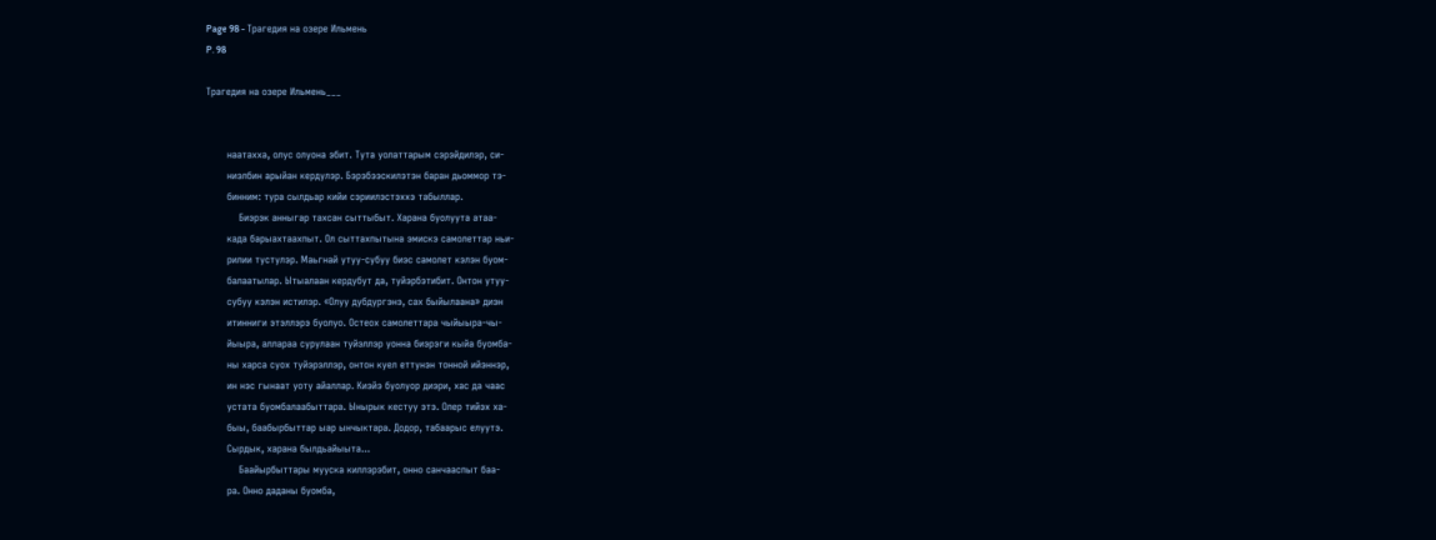Page 98 - Трагедия на озере Ильмень
P. 98

Трагедия на озере Ильмень___


       наатахха, олус олуона эбит. Тута уолаттарым сэрэйдилэр, си-
       ниэлбин арыйан кердулэр. Бэрэбээскилэтэн баран дьоммор тэ-
       бинним: тура сылдьар кийи сэриилэстэххэ табыллар.
           Биэрэк анныгар тахсан сыттыбыт. Харана буолуута атаа-
       када барыахтаахпыт. Ол сыттахпытына эмискэ самолеттар ньи-
       рилии тустулэр. Маьгнай утуу-субуу биэс самолет кэлэн буом-
       балаатылар. Ытыалаан кердубут да, туйэрбэтибит. Онтон утуу-
       субуу кэлэн истилэр. «Олуу дубдургэнэ, сах быйылаана» диэн
       итинниги этэллэрэ буолуо. Остеох самолеттара чыйыыра-чы-
       йыыра, аллараа сурулаан туйэллэр уонна биэрэги кыйа буомба-
       ны харса суох туйэрэллэр, онтон куел еттунэн тонной ийэннэр,
       ин нэс гынаат уоту айаллар. Киэйэ буолуор диэри, хас да чаас
       устата буомбалаабыттара. Ынырык кестуу этэ. Олер тийэх ха-
       быы, баабырбыттар ыар ынчыктара. Додор, табаарыс елуутэ.
       Сырдык, харана былдьайыыта...
           Баайырбыттары мууска киллэрэбит, онно санчааспыт баа-
       ра. Онно даданы буомба,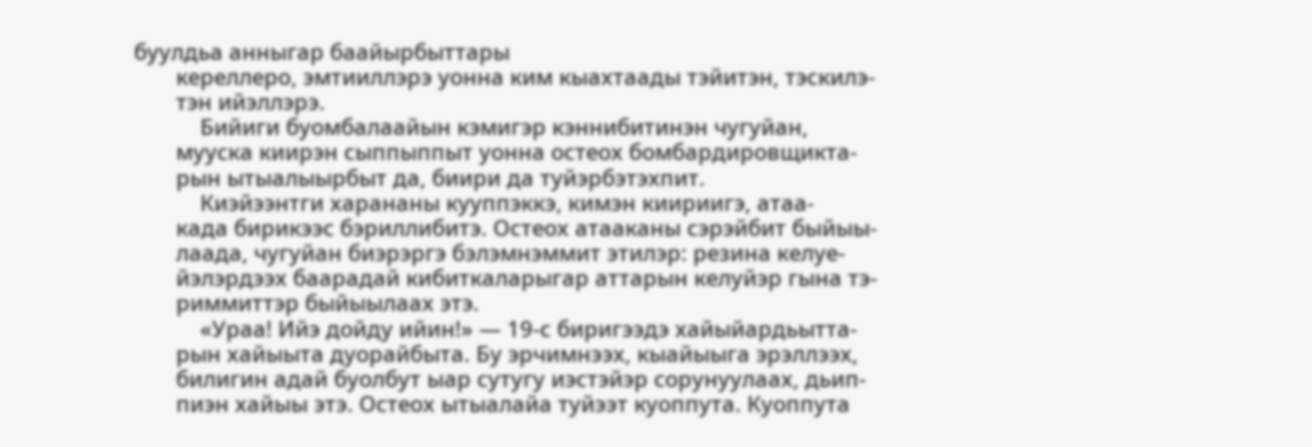буулдьа анныгар баайырбыттары
       кереллеро, эмтииллэрэ уонна ким кыахтаады тэйитэн, тэскилэ-
       тэн ийэллэрэ.
           Бийиги буомбалаайын кэмигэр кэннибитинэн чугуйан,
       мууска киирэн сыппыппыт уонна остеох бомбардировщикта-
       рын ытыалыырбыт да, биири да туйэрбэтэхпит.
           Киэйээнтги харананы кууппэккэ, кимэн киириигэ, атаа-
       када бирикээс бэриллибитэ. Остеох атааканы сэрэйбит быйыы-
       лаада, чугуйан биэрэргэ бэлэмнэммит этилэр: резина келуе-
       йэлэрдээх баарадай кибиткаларыгар аттарын келуйэр гына тэ-
       риммиттэр быйыылаах этэ.
           «Ураа! Ийэ дойду ийин!» — 19-с биригээдэ хайыйардьытта-
       рын хайыыта дуорайбыта. Бу эрчимнээх, кыайыыга эрэллээх,
       билигин адай буолбут ыар сутугу иэстэйэр сорунуулаах, дьип-
       пиэн хайыы этэ. Остеох ытыалайа туйээт куоппута. Куоппута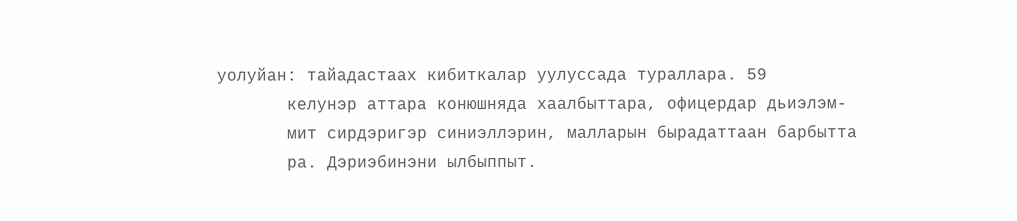уолуйан: тайадастаах кибиткалар уулуссада тураллара. 59
       келунэр аттара конюшняда хаалбыттара, офицердар дьиэлэм-
       мит сирдэригэр синиэллэрин, малларын бырадаттаан барбытта
       ра. Дэриэбинэни ылбыппыт.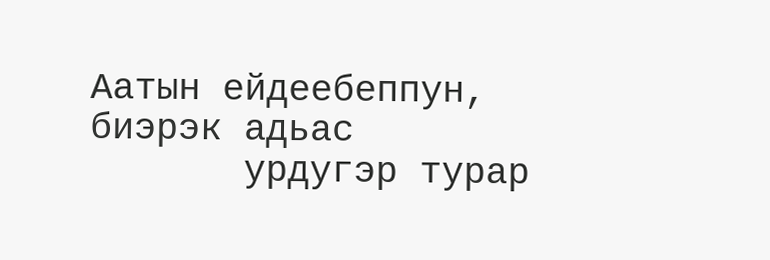Аатын ейдеебеппун, биэрэк адьас
       урдугэр турар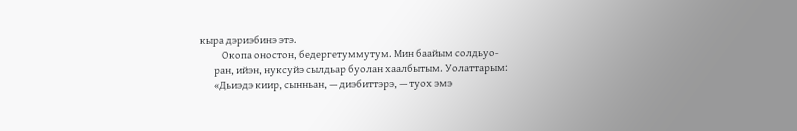кыра дэриэбинэ этэ.
           Окопа оностон, бедергетуммутум. Мин баайым солдьуо-
       ран, ийэн, нуксуйэ сылдьар буолан хаалбытым. Уолаттарым:
       «Дьиэдэ киир, сынньан, — диэбиттэрэ, — туох эмэ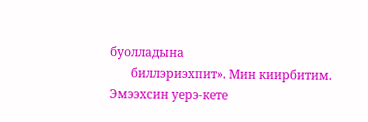буолладына
       биллэриэхпит». Мин киирбитим. Эмээхсин уерэ-кете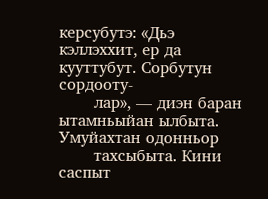керсубутэ: «Дьэ кэллэххит, ер да кууттубут. Сорбутун сордооту-
       лар», — диэн баран ытамньыйан ылбыта. Умуйахтан одонньор
       тахсыбыта. Кини саспыт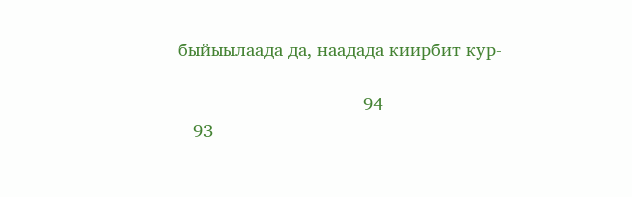быйыылаада да, наадада киирбит кур-

                                     94
   93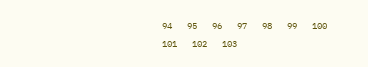94   95   96   97   98   99   100   101   102   103